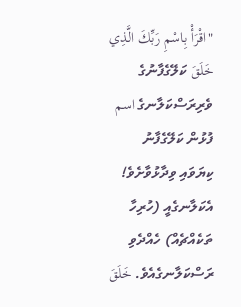"اقْرَأْ بِاسْمِ رَبِّكَ الَّذِي خَلَقَ ކަލޭގެފާނުގެ ވެރިރަސްކަލާނގެ اسم ފުޅުން ކަލޭގެފާނު ކިޔަވައި ވިދާޅުވާށެވެ! އެކަލާނގެއީ (ހުރިހާ ތަކެއްޗެއް) ހެއްދެވި ރަސްކަލާނގެއެވެ. خَلَقَ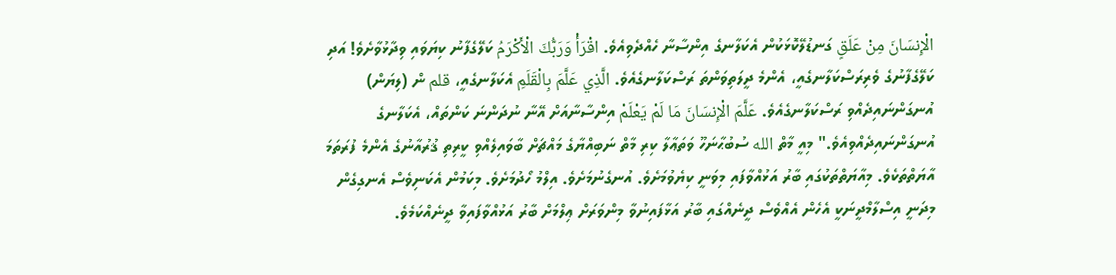الْإِنسَانَ مِنْ عَلَقٍ ގަނޑުލޭކޮޅަކުން އެކަލާނގެ އިންސާނާ ހެއްދެވިއެވެ. اقْرَأْ وَرَبُّكَ الْأَكْرَمُ ކަލޭގެފާނު ކިޔަވައި ވިދާޅުވާށެވެ! އަދި ކަލޭގެފާނުގެ ވެރިރަސްކަލާނގެއީ، އެންމެ ދީލަތިވަންތަ ރަސްކަލާނގެއެވެ. الَّذِي عَلَّمَ بِالْقَلَمِ އެކަލާނގެއީ، قلم ން (ލިޔަން) އުނގަންނައިދެއްވި ރަސްކަލާނގެއެވެ. عَلَّمَ الْإِنسَانَ مَا لَمْ يَعْلَمْ އިންސާނާއަށް އޭނާ ނުދަންނަ ކަންތައް، އެކަލާނގެ އުނގަންނައިދެއްވިއެވެ." މިއީ މާތް الله ސުބުޙާނަހޫ ވަތަޢާލާ ކިރި މާތް ނަބިއްޔާގެ މައްޗަށް ބާވައިލެއްވި ކީރިތި ޤުރުއާނުގެ އެންމެ ފުރަތަމަ އާޔަތްތަކެވެ. މިއާޔަތްތަކުގައި ބާރު އަޅުއްވާފައި މިވަނީ ކިޔެވުމަށެވެ. އުނގެނުމަށެވެ. އިލްމު ހޯދުމަށެވެ. މިކަމުން އެކަނިވެސް އެނގިގެން މިދަނީ އިސްލާމްދީނަކީ އެހެން އެއްވެސް ދީނެއްގައި ބާރު އަޅާފައިނުވާ މިންވަރަށް ޢިލްމަށް ބާރު އަޅުއްވާފައިވާ ދީނެއްކަމެވެ.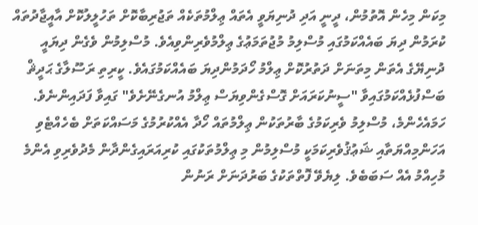މިކަން މިހެން އޮތުމުން، ދީނީ އަދި ދުނިޔަވީ އެތައް ޢިލްމުތަކެއް ތަޖުރިބާކޮށް ތަހުލީލުކޮށް އާއީޖާދުތައް ކުރަމުން ދިޔަ ބައެއްކަމުގައި މުސްލިމު މުޖުތަމަޢުގެ ޢިލްމުވެރިންވިއެވެ. މުސްލިމުން ވެގެން ދިޔައީ ދުނިޔޭގެ އެތަން މިތަނަށް ދަތުރުކޮށް ޢިލްމު ހޯދަމުންދިޔަ ބައެއްކަމުގައެވެ. ކީރިތި ރަސޫލާގެ ޙަދީޘް ބަސްފުޅެއްކަމުގައިވާ "ސީނުކަރައަށް ގޮސްގެންވިޔަސް ޢިލްމު އުނގެނޭށެވެ" ގައިވާ ފަދައިންނެވެ. ހަމައެހެންމެ، މުސްލިމު ވެރިކަމުގެ ބާރުތަކުން ޢިލްމުތައް ހޯދާ އެއްކުރުމުގެ މަސައްކަތަށް ބެހެއްޓެވި އަހަންމިއްޔަތާއި ޝަޢުޤުވެރިކަމަކީ މުސްލިމުން މި ޢިލްމުތަކުގައި ކުރިއަރައިގެންދާން މެދުވެރިވި އެންމެ މުހިއްމު އެއް ސަބަބެވެ. ލިޔެވޭ ފޮތްތަކުގެ ބަރުދަނަށް ރަނުން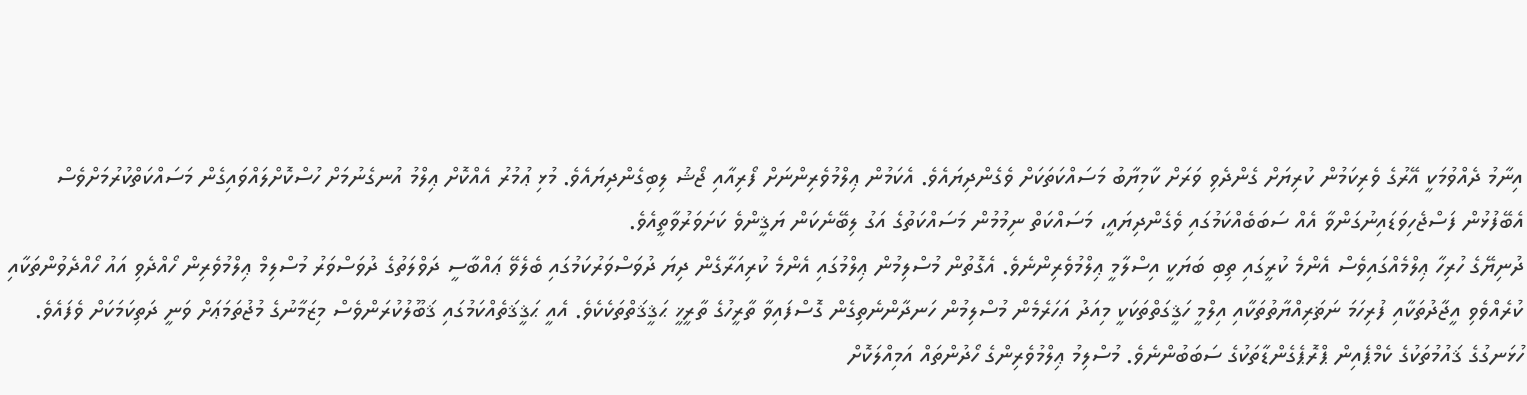އިނާމު ދެއްވުމަކީ އޭރުގެ ވެރިކަމުން ކުރިޔަށް ގެންދެވި ވަރަށް ކާމިޔާބު މަސައްކަތަކަށް ވެގެންދިޔައެވެ. އެކަމުން ޢިލްމުވެރިންނަށް ފޯރިއާއި ޖޯޝު ލިބިގެންދިޔައެވެ. މުޅި ޢުމުރު އެއްކޮށް ޢިލްމު އުނގެނުމަށް ހުސްކޮށްލައްވައިގެން މަސައްކަތްކުރުމަށްވެސް އެބޭފުޅުން ފަސްޖެހިވަޑައިނުގަންވާ އެއް ސަބަބެއްކަމުގައި ވެގެންދިޔައީ، މަސައްކަތް ނިމުމުން މަސައްކަތުގެ އަގު ލިބޭނެކަން ޔަޤީންވެ ކަށަވަރުވާތީއެވެ.
ދުނިޔޭގެ ހުރިހާ ޢިލްމެއްގައިވެސް އެންމެ ކުރީގައި ތިބި ބަޔަކީ އިސްލާމީ ޢިލްމުވެރިންނެވެ. އެގޮތުން މުސްލިމުން ޢިލްމުގައި އެންމެ ކުރިއަރާގެން ދިޔަ ދުވަސްވަރުކަމުގައި ބެލެވޭ ޢައްބާސީ ދަވްލަތުގެ ދުވަސްވަރު މުސްލިމް ޢިލްމުވެރިން ހޯއްދެވި އައު ހޯއްދެވުންތަކާއި ކުރެއްވެވި އީޖާދުތަކާއި ފުރިހަމަ ނަޡަރިއްޔާތުތަކާއި އިލްމީ ހަޤީގަތްތަކަކީ މިއަދު އަހަރެމެން މުސްލިމުން ހަނދާންނެތިގެން ގޮސްފައިވާ ތާރީހުގެ ތާރީޚީ ޙަޤީޤަތްތަކެކެވެ. އެއީ ޙަޤީޤަތެއްކަމުގައި ޤަބޫލުކުރަންވެސް މިޒަމާނުގެ މުޖުތަމަޢަށް ވަނީ ދަތިކަމަކަށް ވެފައެވެ. ހުޅަނގުގެ ޤައުމުތަކުގެ ކެމްޕެއިން ޕްރޮޕެގެންޑާތަކުގެ ސަބަބުންނެވެ. މުސްލިމު ޢިލްމުވެރިންގެ ހޯދުންތައް އަމިއްލަކޮށް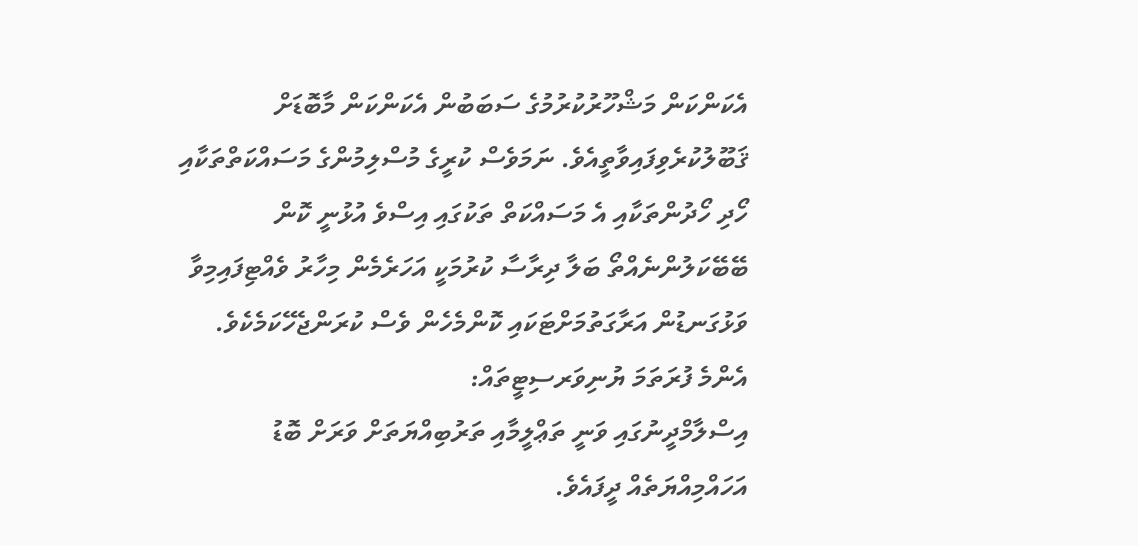އެކަންކަން މަޝްހޫރުކުރުމުގެ ސަބަބުން އެކަންކަން މާބޮޑަށް ޤަބޫލުކުރެވިފައިވާތީއެވެ. ނަމަވެސް ކުރީގެ މުސްލިމުންގެ މަސައްކަތްތަކާއި ހޯދި ހޯދުންތަކާއި އެ މަސައްކަތް ތަކުގައި އިސްވެ އުޅުނީ ކޮން ބޭބޭކަލުންނެއްތޯ ބަލާ ދިރާސާ ކުރުމަކީ އަހަރެމެން މިހާރު ވެއްޓިފައިމިވާ ވަޅުގަނޑުން އަރާގަތުމަށްޓަކައި ކޮންމެހެން ވެސް ކުރަންޖެހޭކަމެކެވެ.
އެންމެ ފުރަތަމަ ޔުނިވަރސިޓީތައް:
އިސްލާމްދީނުގައި ވަނީ ތަޢްލީމާއި ތަރުބިއްޔަތަށް ވަރަށް ބޮޑު އަހައްމިއްޔަތެއް ދީފައެވެ.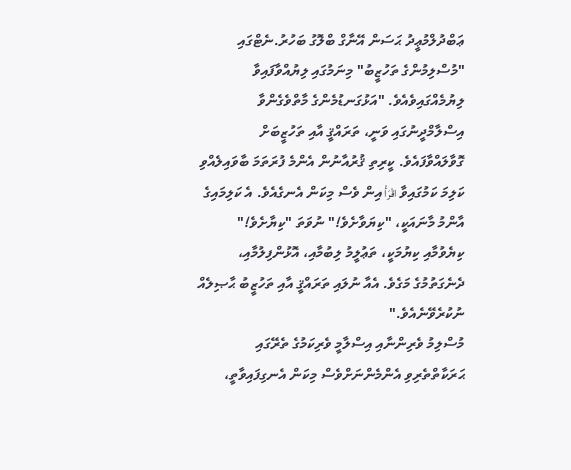ޢަބްދުލްމުޢީދު ޙަސަން އޭނާގް ބްލޮގު ބަހުރު.ނެޓްގައި "މުސްލިމުންގެ ތަހުޒީބު" މިނަމުގައި ލިޔުއްވާފައިވާ ލިޔުމެއްގައިވެއެވެ. "އަޅުގަނޑުމެންގެ މާތްވެގެންވާ އިސްލާމްދީނުގައި ވަނީ، ތަރައްޤީ އާއި ތަހުޒީބަށް ގޮވާލައްވާފައެވެ. ކީރިތި ޤުރުއާނުން އެންމެ ފުރަތަމަ ބާވައިލެއްވި ކަލިމަ ކަމުގައިވާ اقْرَأْ އިން ވެސް މިކަން އެނގެއެވެ. އެ ކަލިމައިގެ އާންމު މާނައަކީ، "ކިޔަވާށެވެ!" ނުވަތަ "ކިޔާށެވެ!" ކިޔެވުމާއި ކިޔުމަކީ، ތަޢުލީމު ލިބުމާއި، އޮޅުންފިލުމާއި، ދެނެގަތުމުގެ މަގެވެ. އެއާ ނުލައި ތަރައްޤީ އާއި ތަހުޒީބު ޙާޞިލެއް ނުކުރެވޭނެއެވެ."
މުސްލިމު ވެރިންނާއި އިސްލާމީ ވެރިކަމުގެ ތެރޭގައި ޙަރަކާތްތެރިވި އެންމެންނަށްވެސް މިކަން އެނގިފައިވާތީ،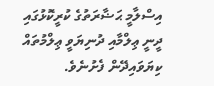އިސްލާމީ ޙަޟާރަތުގެ ކުރީކޮޅުގައި ދީނީ ޢިލްމާއި ދުނިޔަވީ ޢިލްމުތައް ކިޔަވައިދޭން ފެށުނެވެ.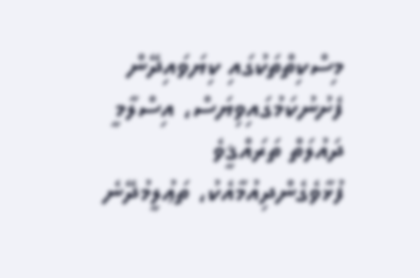މިސްކިތްތަކުގައި ކިޔަވައިދޭން ފެށުނުކަމުގައިވިޔަސް، އިސްލާމީ ދައުލަތް ތަރައްޤީވެ ފުޅާވެގެންދިއުމާއެކު، ތަޢުލީމުދޭނެ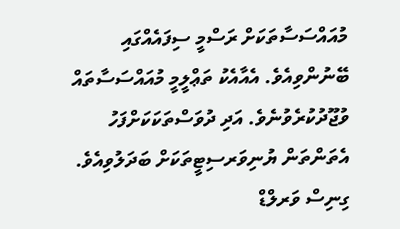މުއައްސަސާތަކަށް ރަސްމީ ސިފައެއްގައި ބޭނުންވިއެވެ. އެއާއެކު ތަޢްލީމީ މުއައްސަސާތައް ވުޖޫދުކުރެވުނެވެ. އަދި ދުވަސްތަކަކަށްފަހު އެތަންތަން ޔުނިވަރސިޓީތަކަށް ބަދަލުވިއެވެ. ގިނިސް ވަރލްޑް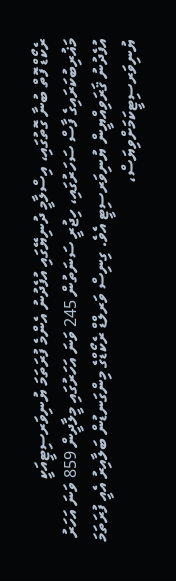ރެކޯޑް ފޮތް ބުނާ ގޮތުގައި، އިސްލާމީ ދުނިޔޭގައި އުފެދުނު އެންމެ ފުރަތަމަ ޔުނިވަރސިޓީއަކީ މަޣުރިބުކަރައިގެ ފާސް ސަހަރުގައި، ހިޖުރީ ސަނަތުން 245 ވަނަ އަހަރުގައި މީލާދީން 859 ވަނަ އަހަރު އުފެދުނު ޤަރަވިއްޔީން ޔުނިވަރސިޓީ އެވެ. ގިނިސް ވަރލްޑް ރެކޯޑްގެ މިންގަނޑުން ބަލާއިރު އެއީ ފުރަތަމަ ޔުނިވަރސިޓީކަމަށްވިޔަސް،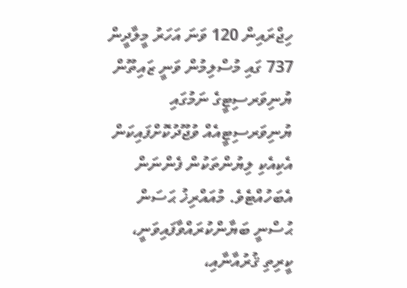ހިޖްރައިން 120 ވަނަ އަހަރު މީލާދީން 737 ގައި މުސްލިމުން ވަނީ ޒައިތޫން ޔުނިވަރސިޓީގެ ނަމުގައި ޔުނިވަރސިޓީއެއް ވުޖޫދުކޮށްފައިކަން އެކިއެކި ލިޔުންތަކުން ފެންނަން އެބަހުއްޓެވެ. މުއައްރިޚު ޙަސަން ޙުސްނީ ބަޔާންކުރައްވާފައިވަނީ، ކީރިތި ޤުރުއާނާއި،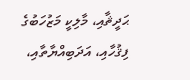ޙަދީޘާއި، މާލިކީ މަޒުހަބުގެ ފިޤުހާއި، އަދަބިއްޔާތާއި،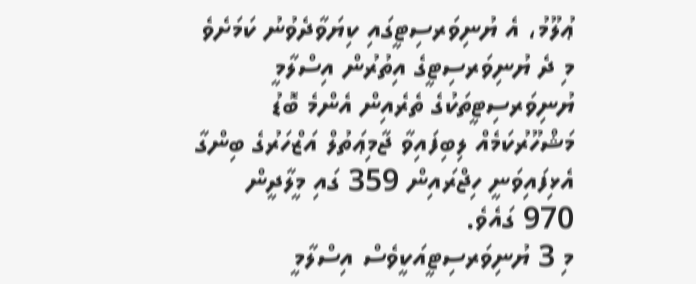ޢުލޫމު، އެ ޔުނިވަރސިޓީގައި ކިޔަވާދެވުނު ކަމަށެވެ މި ދެ ޔުނިވަރސިޓީގެ އިތުރުން އިސްލާމީ ޔުނިވަރސިޓީތަކުގެ ތެރެއިން އެންމެ ބޮޑު މަޝްހޫރުކަމެއް ލިބިފައިވާ ޖާމިޢަތުލް އަޒްހަރުގެ ބިންގާ އެޅިފައިވަނީ ހިޖްރައިން 359 ގައި މީލާދީން 970 ގައެވެ.
މި 3 ޔުނިވަރސިޓީއަކީވެސް އިސްލާމީ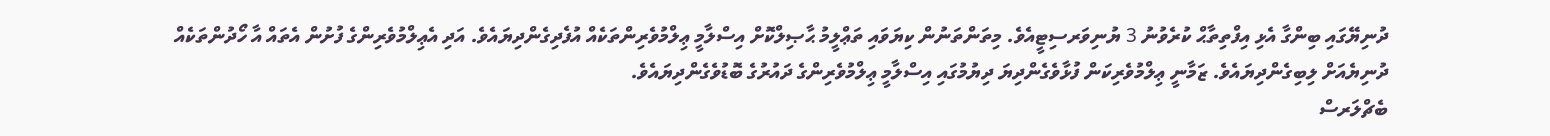ދުނިޔޭގައި ބިންގާ އެޅި އިފްތިތާޙް ކުރެވުނު 3 ޔުނިވަރސިޓީއެވެ. މިތަންތަނުން ކިޔަވައި ތަޢްލީމު ޙާޞިލްކޮށް އިސްލާމީ ޢިލްމުވެރިންތަކެއް އުފެދިގެންދިޔައެވެ. އަދި އެޢިލްމުވެރިންގެ ފުށުން އެތައް އާ ހޯދުންތަކެއް ދުނިޔެއަށް ލިބިގެންދިޔައެވެ. ޒަމާނީ ޢިލްމުވެރިކަން ފުޅާވެގެންދިޔަ ދިޔުމުގައި އިސްލާމީ ޢިލްމުވެރިންގެ ދައުރުގެ ބޮޑުވެގެންދިޔައެވެ.
ބެޗްލަރސް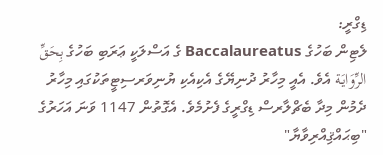ޑިގްރީ:
ލެޓިން ބަހުގެ Baccalaureatus ގެ އަސްލަކީ ޢަރަބި ބަހުގެ بِحَقِّ الرِّوَايَة އެވެ. އެއީ މިހާރު ދުނިޔޭގެ އެކިއެކި ޔުނިވަރސިޓީތަކުގައި މިހާރު ދެމުން މިދާ ބެޗްލާރސް ޑިގްރީގެ ފެށުމެވެ. އެގޮތުން 1147 ވަނަ އަހަރުގެ "ބިޙައްޤިއްރިވާޔާ"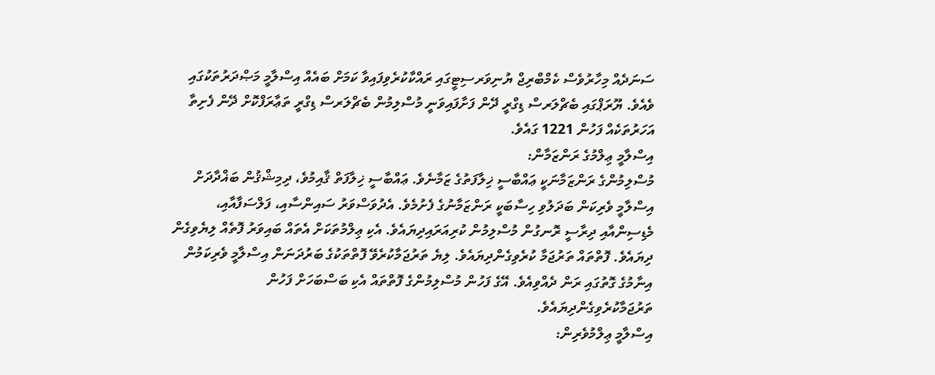ސަނަދެއް މިހާރުވެސް ކެމްބްރިޖް ޔުނިވަރސިޓީގައި ރައްކާކުރެވިފައިވާ ކަމަށް ބައެއް އިސްލާމީ މަޞްދަރުތަކުގައި ވެއެވެ. ޔޫރަޕްގައި ބެޗްލަރސް ޑިގްރީ ދޭން ފަށާފައިވަނީ މުސްލިމުން ބެޗްލަރސް ޑިގްރީ ތަޢާރަފްކޮށް ދޭން ފެށިތާ އަހަރުތަކެއް ފަހުން 1221 ގައެވެ.
އިސްލާމީ ޢިލްމުގެ ރަންޒަމާން:
މުސްލިމުންގެ ރަންޒަމާނަކީ ޢައްބާސީ ޚިލާފަތުގެ ޒަމާނެވެ. ޢައްބާސީ ޚިލާފަތް ޤާއިމުވެ، ދިމިޝްޤުން ބަޣްދާދަށް އިސްލާމީ ވެރިކަން ބަދަލުވި ހިސާބަކީ ރަންޒަމާނުގެ ފެށުމެވެ. އެދުވަސްވަރު ސައިންސާއި، ފަލްސަފާއާއި، މެޑިސިންއާއި ދިރާސީ ރޮނގުން މުސްލިމުން ކުރިއަރައިދިޔައެވެ. އެކި ޢިލްމުތަކަށް އެތައް ބައިވަރު ފޮތެއް ލިޔެވިގެން ދިޔައެވެ. ފޮތްތައް ތަރުޖަމާ ކުރެވިގެންދިޔައެވެ. ލިޔެ ތަރުޖަމާކުރެވޭ ފޮތްތަކުގެ ބަރުދަނަން އިސްލާމީ ވެރިކަމުން އިނާމުގެ ގޮތުގައި ރަން ދެއްވިއެވެ. އޭގެ ފަހުން މުސްލިމުންގެ ފޮތްތައް އެކި ބަސްބަހަށް ފަހުން ތަރުޖަމާކުރެވިގެންދިޔައެވެ.
އިސްލާމީ ޢިލްމުވެރިން: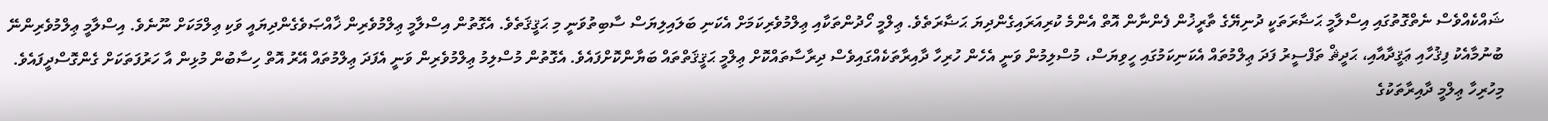ޝައްކެއްވެސް ނެތްގޮތުގައި އިސްލާމީ ޙަޟާރަތަކީ ދުނިޔޭގެ ތާރީޚުން ފެންނާން އޮތް އެންމެ ކުރިއަރައިގެންދިޔަ ޙަޟާރަތެވެ. ޢިލްމީ ހޯދުންތަކާއި ޢިލްމުވެރިކަމަށް އެކަނި ބަލައިލިޔަސް ސާބިތުވަނީ މި ޙަޤީޤަތެވެ. އެގޮތުން އިސްލާމީ ޢިލްމުވެރިން ޚާއްޞަވެގެންދިޔައީ ވަކި ޢިލްމަކަށް ނޫނެވެ. އިސްލާމީ ޢިލްމުވެރިންނޭ ބުނުމާއެކު ފިޤުހާއި ޢަޤީދާއާއި، ޙަދީޘް ތަފްސީރު ފަދަ ޢިލްމުތައް އެކަނިކަމުގައި ހީވިޔަސް، މުސްލިމުން ވަނީ އެހެން ހުރިހާ ދާއިރާތަކެއްގައިވެސް ދިރާސާތައްކޮށް ޢިލްމީ ޙަޤީޤަތްތައް ބަޔާންކޮށްފައެވެ. އެގޮތުން މުސްލިމު ޢިލްމުވެރިން ވަނީ އެފަދަ ޢިލްމުތައް އޭރު އޮތް ހިސާބުން މުޅިން އާ ހަރުފަތަކަށް ގެންގޮސްދީފައެވެ.
މިހުރިހާ ޢިލްމީ ދާއިރާތަކުގެ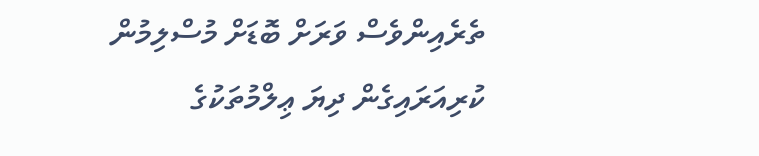ތެރެއިންވެސް ވަރަށް ބޮޑަށް މުސްލިމުން ކުރިއަރައިގެން ދިޔަ ޢިލްމުތަކުގެ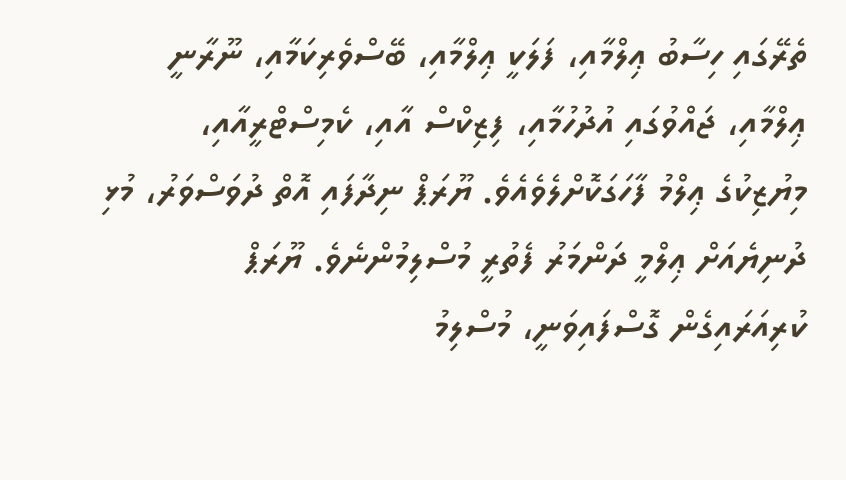ތެރޭގައި ހިސާބު ޢިލްމާއި، ފަލަކީ ޢިލްމާއި، ބޭސްވެރިކަމާއި، ނޫރާނީ ޢިލްމާއި، ޖައްވުގައި އުދުހުމާއި، ފިޒިކްސް އާއި، ކެމިސްޓްރީއާއި، މިޔުޒިކުގެ ޢިލްމު ފާހަގަކޮށްލެވެއެވެ. ޔޫރަޕް ނިދާފައި އޮތް ދުވަސްވަރު، މުޅި ދުނިޔެއަށް ޢިލްމީ ދަންމަރު ފެތުރީ މުސްލިމުންނެވެ. ޔޫރަޕް ކުރިއަރައިގެން ގޮސްފައިވަނީ، މުސްލިމު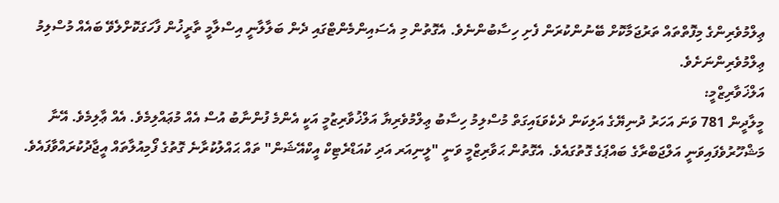ޢިލްމުވެރިންގެ މިފޮތްތައް ތަރުޖަމާކޮށް ބޭނުންކުރަން ފެށި ހިސާބުންނެވެ. އެގޮތުން މި އެސައިންމެންޓްގައި ދެން ބަލާލާނީ އިސްލާމީ ތާރީޚުން ފާހަގަކޮށްލެވޭ ބައެއް މުސްލިމު ޢިލްމުވެރިންނަށެވެ.
އަލްޚަވާރިޒްމީ:
މީލާދީން 781 ވަނަ އަހަރު ދުނިޔޭގެ އަލިކަން ދެކެވަޑައިގަތް މުސްލިމު ހިސާބު ޢިލްމުވެރިޔާ އަލްޚުވާރިޒުމީ އަކީ އެންމެ ފުންނާބު އުސް އެއް މުޢައްލިމެވެ. އެއް ޢާލިމެވެ. އޭނާ މަޝްހޫރުވެފައިވަނީ އަލްޖަބްރާގެ ބައްޕަގެ ގޮތުގައެވެ. އެގޮތުން ޙަވާރިޒްމީ ވަނީ "ލީނިއަރ އަދި ކުއަޑްރެޓިކް އީކްއޭޝަން" ތައް ޙައްލުކުރާނެ ގޮތުގެ ފޯމިއުލާތައް އީޖާދުކުރައްވާފައެވެ.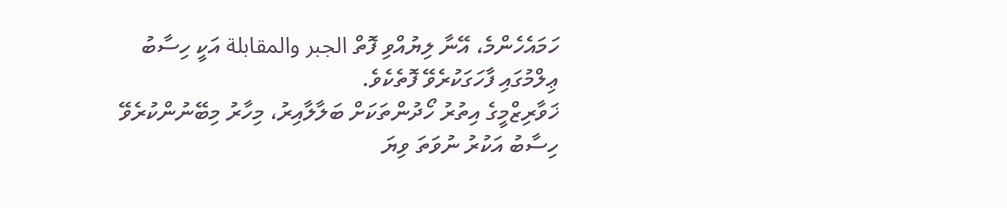ހަމައެހެންމެ، އޭނާ ލިޔުއްވި ފޮތް الجبر والمقابلة އަކީ ހިސާބު ޢިލްމުގައި ފާހަގަކުރެވޭ ފޮތެކެވެ.
ޚަވާރިޒްމީގެ އިތުރު ހޯދުންތަކަށް ބަލާލާއިރު، މިހާރު މިބޭނުންކުރެވޭ ހިސާބު އަކުރު ނުވަތަ ވިޔަ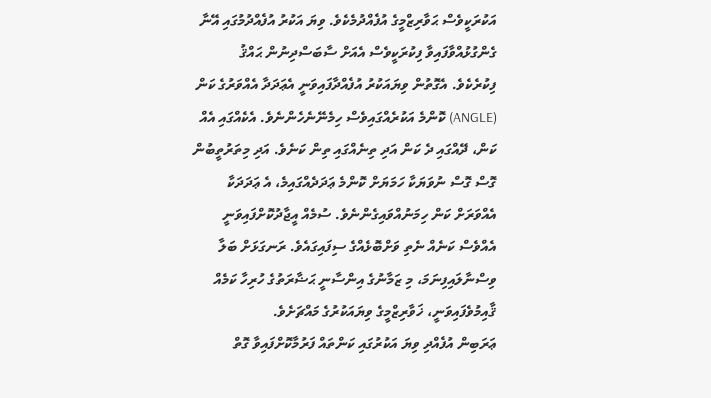އަކުރަކީވެސް ޙަވާރިޒްމީގެ އުފެއްދުމެކެވެ. ވިޔަ އަކުރު އުފެއްދުމުގައި އޭނާ ގެންގުޅުއްވާފައިވާ ފިކުރަކީވެސް އެއަށް ސާބަސްދިނުން ޙައްޤު ފިކުރެކެވެ. އެގޮތުން ވިޔައަކުރު އުފެއްދާފައިވަނީ އެޢަދަދާ އެއްވަރުގެ ކަން (ANGLE) ކޮންމެ އަކުރެއްގައިވެސް ހިމެނޭނެހެންނެވެ. އެކެއްގައި އެއް ކަން، ދޭއްގައި ދެ ކަން އަދި ތިނެއްގައި ތިން ކަނެވެ. އަދި މިތަރުތީބުން ގޮސް ގޮސް ނުވަޔަކާ ހަމަޔަށް ކޮންމެ ޢަދަދެއްގައިމެ، އެ ޢަދަދަކާ އެއްވަރަށް ކަން ހިމަނުއްވައިގެންނެވެ. ސުމެއް އީޖާދުކޮށްފައިވަނީ އެއްވެސް ކަނެއް ނެތި ވަށްބޮޅެއްގެ ސިފައިގައެވެ. ރަނގަޅަށް ބަލާ ވިސްނާލައިފިނަމަ، މި ޒަމާނުގެ އިންސާނީ ޙަޟާރަތުގެ ހުރިހާ ކަމެއް ޤާއިމުވެފައިވަނީ، ޚަވާރިޒްމީގެ ވިޔައަކުރުގެ މައްޗަށެވެ.
ޢަރަބިން އުފެއްދި ވިޔަ އަކުރުގައި ކަންތައް ފަރުމާކޮށްފައިވާ ގޮތް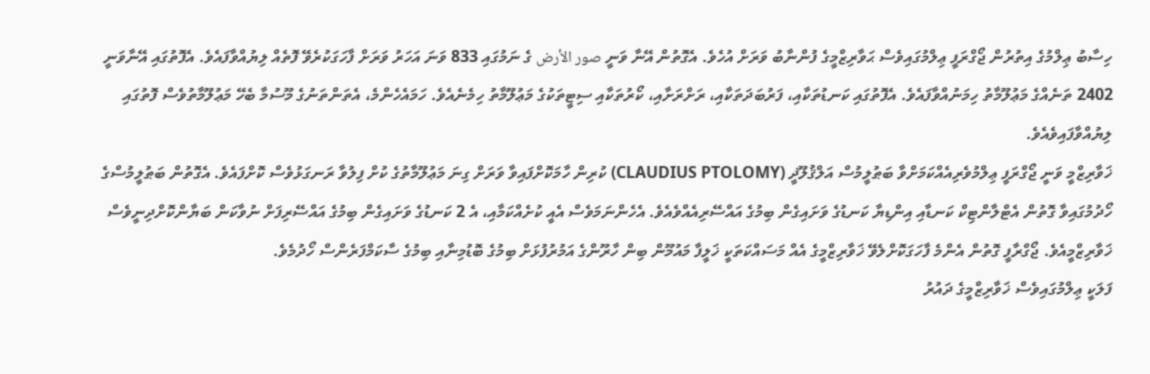ހިސާބު ޢިލްމުގެ އިތުރުން ޖޯގްރަފީ ޢިލްމުގައިވެސް ޙަވާރިޒްމީގެ ފުންނާބު ވަރަށް އުހެވެ. އެގޮތުން އޭނާ ވަނީ صور الأرض ގެ ނަމުގައި 833 ވަނަ އަހަރު ވަރަށް ފާހަގަކުރެވޭ ފޮތެއް ލިޔުއްވާފައެވެ. އެފޮތުގައި އޭނާވަނީ 2402 ތަނެއްގެ މަޢުލޫމާތު ހިމަނުއްވާފައެވެ. އެފޮތުގައި ކަނޑުތަކާއި، ފަރުބަދަތަކާއި، ރަށްރަށާއި، ކޯރުތަކާއި ސިޓީތަކުގެ މަޢުލޫމާތު ހިމެނެއެވެ. ހަމައެހެންމެ، އެތަންތަނުގެ މޫސުމާ ބެހޭ މަޢުލޫމާތުވެސް ފޮތުގައި ލިޔުއްވާފައިވެއެވެ.
ޚަވާރިޒްމީ ވަނީ ޖޯގްރަފީ ޢިލްމުވެރިއެއްކަމަށްވާ ބަޠުލީމުސް އަލްޤުލޫޛީ (CLAUDIUS PTOLOMY) ކުރިން ހާމަކޮށްފައިވާ ވަރަށް ގިނަ މަޢުލޫމާތުގެ ކުށް ފިލުވާ ރަނގަޅުވެސް ކޮށްފައެވެ. އެގޮތުން ބަޠުލީމުސްގެ ހޯދުމުގައިވާ ގޮތުން އެޓްލާންޓިކް ކަނޑާއި އިންޑިޔާ ކަނޑުގެ ވަށައިގެން ބިމުގެ އައްސޭރިއެއްވެއެވެ. އެހެންނަމަވެސް އެއީ ކުށެއްކަމާއި، އެ 2 ކަނޑުގެ ވަށައިގެން ބިމުގެ އައްސޭރިފަށް ނުވާކަން ބަޔާންކޮށްދިނީވެސް ޚަވާރިޒްމީއެވެ. ޖޯގްރާފީ ގޮތުން އެންމެ ފާހަގަކޮށްލެވޭ ޚަވާރިޒްމީގެ އެއް މަސައްކަތަކީ ޚަލީފާ މައުމޫން ބިން ހާރޫންގެ އަމުރުފުޅަށް ބިމުގެ ބޮޑުމިނާއި ބިމުގެ ސާކަމްފަރެންސް ހޯދުމެވެ.
ފަލަކީ ޢިލްމުގައިވެސް ޚަވާރިޒްމީގެ ދައުރު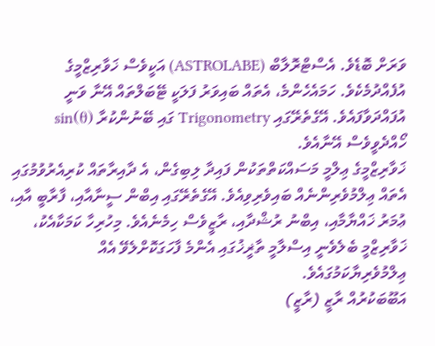ވަރަށް ބޮޑެވެ. އެސްޓްރޮލާބް (ASTROLABE) އަކީވެސް ޚަވާރިޒްމީގެ އުފެއްދުމެކެވެ. ހަމައެހެންމެ، އެތައް ބައިވަރު ފަލަކީ ޓޭބަލްތައް އޭނާ ވަނީ އުފައްދަވާފައެވެ. އޭގެތެރޭގައި Trigonometry ގައި ބޭނުންކުރާ sin(θ) ހޯއްދެވީވެސް އޭނާއެވެ.
ޚަވާރިޒްމީގެ ޢިލްމީ މަސައްކަތްތަކުން ފައިދާ ލިބިގެން، އެ ދާއިރާތައް ކުރިއެރުވުމުގައި އެތައް ޢިލްމުވެރިންނެއް ބައިވެރިވިއެވެ. އޭގެތެރޭގައި އިބްން ސީނާއާއި، ފާރާބީ އާއި، ޢުމަރު ޚައްޔާމާއި، އިބްނު ރުޝްދާއި، ރާޒީވެސް ހިމެނެއެވެ. މިހުރިހާ ކަމަކާއެކު، ޚަވާރިޒްމީ ބެލެވެނީ އިސްލާމީ ތާޜީޚުގައި އެންމެ ފާހަގަކޮށްލެވޭ އެއް ޢިލްމުވެރިޔާކަމުގައެވެ.
އަބޫބަކުރުއް ރާޒީ (ރާޒީ)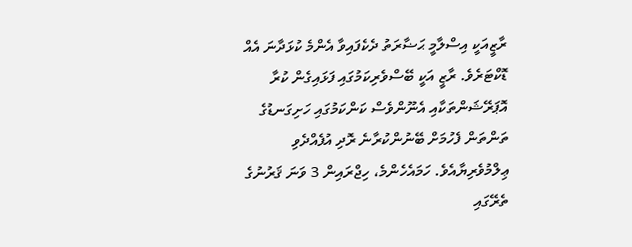ރާޒީއަކީ އިސްލާމީ ޙަޟާރަތު ދެކެފައިވާ އެންމެ ކުޅަދާނަ އެއް ޑޮކްޓަރެވެ. ރާޒީ އަކީ ބޭސްވެރިކަމުގައި ފަޅައިގެން ކުރާ އޮޕަރޭޝަންތަކާއި އެނޫންވެސް ކަންކަމުގައި ހަށިގަނޑުގެ ތަންތަން ފެހުމަށް ބޭނުންކުރާނެ ރޮދި އުފެއްދެވި ޢިލްމުވެރިޔާއެވެ. ހަމައެހެންމެ، ހިޖްރައިން 3 ވަނަ ޤަރުނުގެ ތެރޭގައި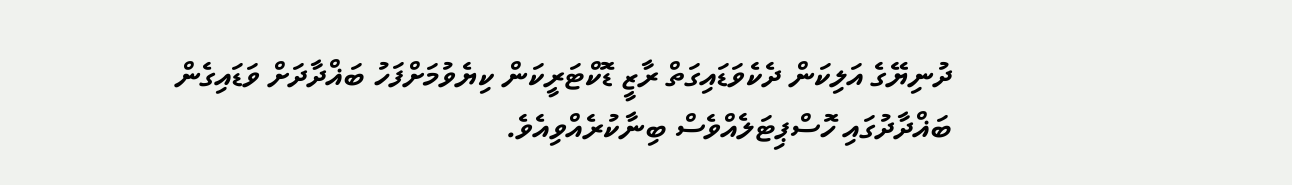ދުނިޔޭގެ އަލިކަން ދެކެވަޑައިގަތް ރާޒީ ޑޮކްޓަރީކަން ކިޔެވުމަށްފަހު ބަޣްދާދަށް ވަޑައިގެން ބަޣްދާދުގައި ހޮސްޕިޓަލެއްވެސް ބިނާކުރެއްވިއެވެ.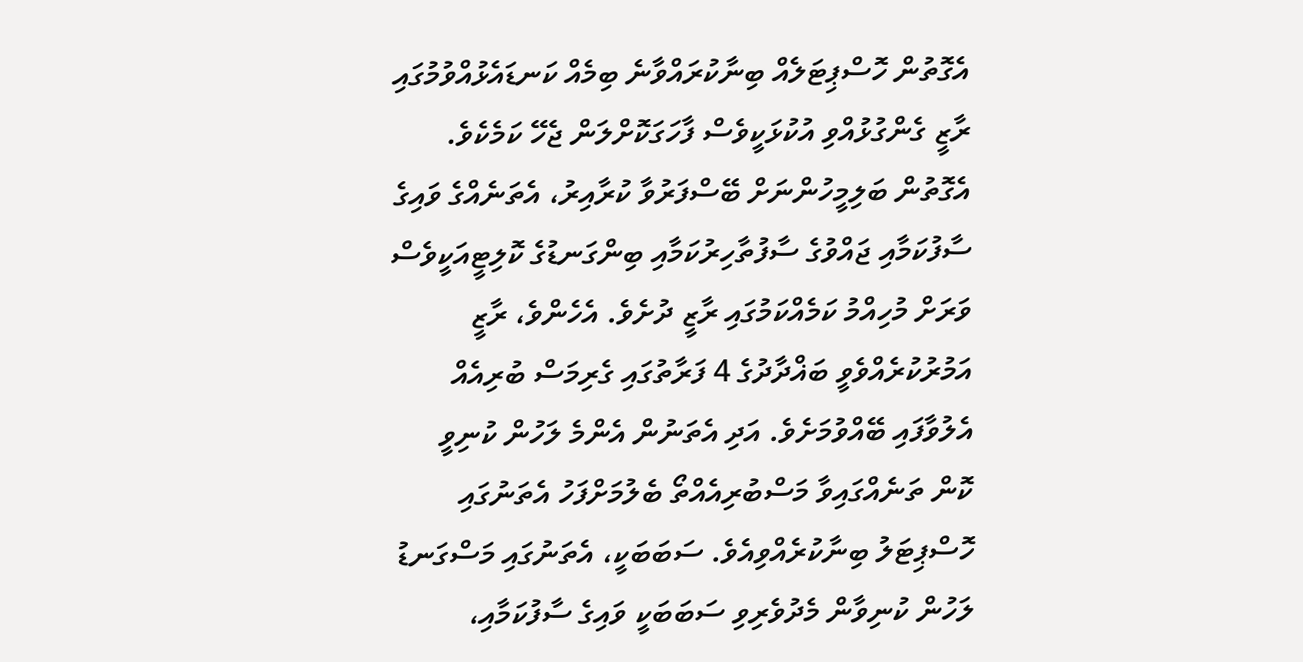އެގޮތުން ހޮސްޕިޓަލެއް ބިނާކުރައްވާނެ ބިމެއް ކަނޑައެޅުއްވުމުގައި ރާޒީ ގެންގުޅުއްވި އުކުޅަކީވެސް ފާހަގަކޮށްލަން ޖެހޭ ކަމެކެވެ. އެގޮތުން ބަލިމީހުންނަށް ބޭސްފަރުވާ ކުރާއިރު، އެތަނެއްގެ ވައިގެ ސާފުކަމާއި ޖައްވުގެ ސާފުތާހިރުކަމާއި ބިންގަނޑުގެ ކޮލިޓީއަކީވެސް ވަރަށް މުހިއްމު ކަމެއްކަމުގައި ރާޒީ ދުށެވެ. އެހެންވެ، ރާޒީ އަމުރުކުރެއްވެވީ ބަޣްދާދުގެ 4 ފަރާތުގައި ގެރިމަސް ބުރިއެއް އެލުވާފައި ބޭއްވުމަށެވެ. އަދި އެތަނުން އެންމެ ލަހުން ކުނިވީ ކޮން ތަނެއްގައިވާ މަސްބުރިއެއްތޯ ބެލުމަށްފަހު އެތަނުގައި ހޮސްޕިޓަލު ބިނާކުރެއްވިއެވެ. ސަބަބަކީ، އެތަނުގައި މަސްގަނޑު ލަހުން ކުނިވާން މެދުވެރިވި ސަބަބަކީ ވައިގެ ސާފުކަމާއި،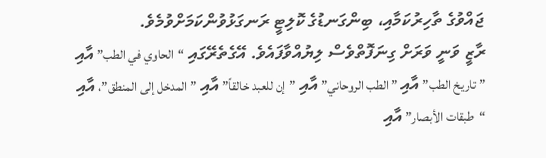ޖައްވުގެ ތާހިރުކަމާއި، ބިންގަނޑުގެ ކޮލިޓީ ރަނގަޅުވުންކަމަށްވުމެވެ.
ރާޒީ ވަނީ ވަރަށް ގިނަފޮތްވެސް ލިޔުއްވާފައެވެ. އޭގެތެރޭގައި “الحاوي في الطب” އާއި ”تاريخ الطب” އާއި ”الطب الروحاني” އާއި ”إن للعبد خالقاً” އާއި ”المدخل إلى المنطق”، އާއި “طبقات الأبصار” އާއި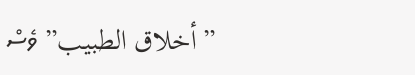”أخلاق الطبيب” ވެސް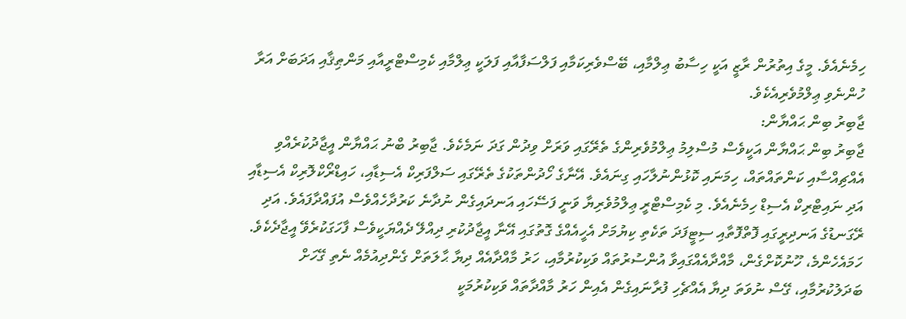ހިމެނެއެވެ. މީގެ އިތުރުން ރާޒީ އަކީ ހިސާބު ޢިލްމާއި، ބޭސްވެރިކަމާއި ފަލްސަފާއާއި ފަލަކީ ޢިލްމާއި ކެމިސްޓްރީއާއި މަންޠިޤާއި އަދަބަށް އަރާ ހުންނެވި ޢިލްމުވެރިއެކެވެ.
ޖާބިރު ބިން ޙައްޔާން:
ޖާބިރު ބިން ޙައްޔާން އަކީވެސް މުސްލިމު ޢިލްމުވެރިންގެ ތެރޭގައި ވަރަށް ވިދުން ގަދަ ނަމެކެވެ. ޖާބިރު ބްނު ޙައްޔާން އީޖާދުކުރެއްވި އެއްޗިއްސާއި ކަންތައްތައް، ހިމަނައި ކޮޅުންނުލާހައި ގިނައެވެ. އޭނާގެ ހޯދުންތަކުގެ ތެރޭގައި ސަލްފަރިކް އެސިޑާއި، ހައިޑްރޯކްލޮރިކް އެސިޑާއި އަދި ނައިޓްރިކް އެސިޑް ހިމެނެއެވެ. މި ކެމިސްޓްރީ ޢިލްމުވެރިޔާ ވަނީ ފަސޭހައި އަނދައިގެން ނުދާނެ ކަރުދާހެއްވެސް އުފައްދާފައެވެ. އަދި ރޭގަނޑުގެ އަނދިރީގައި ފޮތްފޮތާއި ސިޓީފަދަ ތަކެތި ކިޔުމަށް އެހީއެއްގެ ގޮތުގައި އޭނާ އީޖާދުކުރި ދިއްލޭ ދެއްޔަކީވެސް ފާހަގަކުރެވޭ އީޖާދެކެވެ.
ހަމައެހެންމެ، ހޫނުކޮށްގެން، މާއްދާއެއްގައިވާ އުންސުރުތައް ވަކިކުރުމާއި، ހަރު މާއްދާއެއް ދިޔާ ޙާލަތަށް ގެންދިއުމެއް ނެތި ގޭހަށް ބަދަލުކުރުމާއި، ގޭސް ނުވަތަ ދިޔާ އެއްޗެހި ފުރާނައިގެން އެއިން ހަރު މާއްދާތައް ވަކިކުރުމަކީ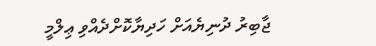ޖާބިރު ދުނިޔެއަށް ހަދިޔާކޮށްދެއްވި ޢިލްމީ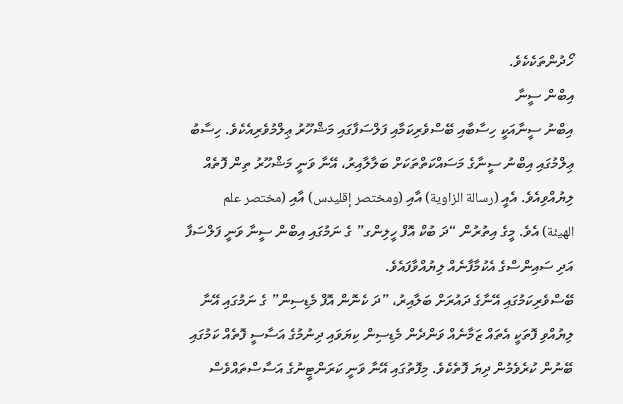ހޯދުންތަކެކެވެ.
އިބްން ސީނާ
އިބްނު ސީނާއަކީ ހިސާބާއި ބޭސްވެރިކަމާއި ފަލްސަފާގައި މަޝްހޫރު ޢިލްމުވެރިއެކެވެ. ހިސާބު ޢިލްމުގައި އިބްނު ސީނާގެ މަސައްކަތްތަކަށް ބަލާލާއިރު، އޭނާ ވަނީ މަޝްހޫރު ތިން ފޮތެއް ލިޔުއްވިއެވެ. އެއީ (رسالة الزاوية) އާއި (ومختصر إقليدس) އާއި (مختصر علم الهيئة) އެވެ. މީގެ އިތުރުން “ދަ ބުކް އޮފް ހީލިންގ” ގެ ނަމުގައި އިބްން ސީނާ ވަނީ ފަލްސަފާ އަދި ސައިންސްގެ އެކުމާފާނެއް ލިޔުއްވާފައެވެ.
ބޭސްވެރިކަމުގައި އޭނާގެ ދައުރަށް ބަލާއިރު، ”ދަ ކެނޮން އޮފް މެޑިސިން” ގެ ނަމުގައި އޭނާ ލިޔުއްވި ފޮތަކީ އެތައް ޒަމާނެއް ވަންދެން މެޑިސިން ކިޔަވައި ދިނުމުގެ އަސާސީ ފޮތެއް ކަމުގައި ބޭނުން ކުރެވެމުން ދިޔަ ފޮތެކެވެ. މިފޮތުގައި އޭނާ ވަނީ ކަރަންޓީނުގެ އަސާސްތައްވެސް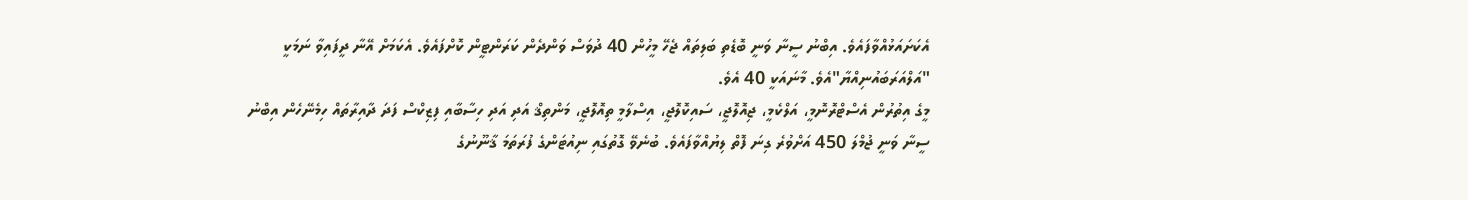އެކަށައަޅުއްވާފައެވެ. އިބްނު ސީނާ ވަނީ ބޮޑެތި ބަލިތައް ޖެހޭ މީހުން 40 ދުވަސް ވަންދެން ކަރަންޓީން ކޮށްފައެވެ. އެކަމަށް އޭނާ ދީފައިވާ ނަމަކީ "އަލްއަރަބައުނިއްޔާ"އެވެ. މާނައަކީ 40 އެވެ.
މީގެ އިތުރުން އެސްޓްރޮނޮމީ، އަލްކެމީ، ޖިއޮލޮޖީ، ސައިކޮލޮޖީ، އިސްލާމީ ތިއޮލޮޖީ، މަންތިޤް އަދި އަދި ހިސާބާއި ފިޒިކްސް ފަދަ ދާއިރާތައް ހިމެނޭހެން އިބްނު ސީނާ ވަނީ ޖުމްލަ 450 އަށްވުރެ ގިނަ ފޮތް ލިޔުއްވާފައެވެ. ބުނެވޭ ގޮތުގައި ނިއުޓަންގެ ފުރަތަމަ ޤާނޫނުގެ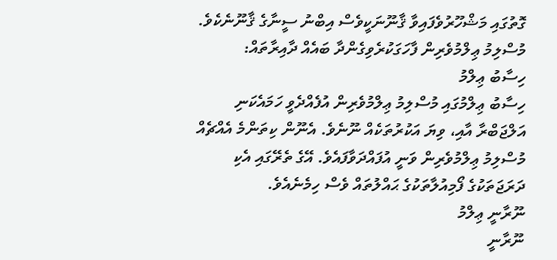ގޮތުގައި މަޝްހޫރުވެފައިވާ ޤާނޫނަކީވެސް އިބްނު ސީނާގެ ޤާނޫނެކެވެ.
މުސްލިމު ޢިލްމުވެރިން ފާހަގަކުރެވިގެންދާ ބައެއް ދާއިރާތައް:
ހިސާބު ޢިލްމު
ހިސާބު ޢިލްމުގައި މުސްލިމު ޢިލްމުވެރިން އުފެއްދެވީ ހަމައެކަނި އަލްޖަބްރާ އާއި، ވިޔަ އަކުރުތަކެއް ނޫނެވެ. އެނޫން ކިތަންމެ އެއްޗެއް މުސްލިމު ޢިލްމުވެރިން ވަނީ އުފައްދަވާފައެވެ. އޭގެ ތެރޭގައި އެކި ދަރަޖަތަކުގެ ފޯމިއުލާތަކުގެ ޙައްލުތައް ވެސް ހިމެނެއެވެ.
ނޫރާނީ ޢިލްމު
ނޫރާނީ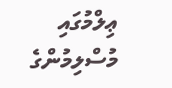ޢިލްމުގައި މުސްލިމުންގެ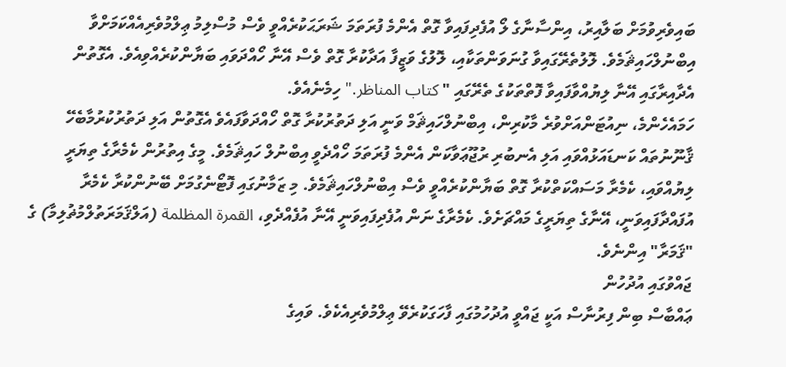ބައިވެރިވުމަށް ބަލާއިރު، އިންސާނާގެ ލޯ އުފެދިފައިވާ ގޮތް އެންމެ ފުރަތަމަ ޝަރަޙަކުރެއްވީ ވެސް މުސްލިމު ޢިލްމުވެރިއެއްކަމަށްވާ އިބްނުލްހައިޘަމެވެ. ލޮލުތެރޭގައިވާ ގުނަވަންތަކާއި، ލޮލުގެ ވަޒީފާ އަދާކުރާ ގޮތް ވެސް އޭނާ ހޯއްދަވައި ބަޔާންކުރެއްވިއެވެ. އެގޮތުން އެދާއިރާގައި އޭނާ ލިޔުއްވާފައިވާ ފޮތްތަކުގެ ތެރޭގައި " كتاب المناظر." ހިމެނެއެވެ.
ހަމައެހެންމެ، ނިއުޓަންއަށްވުރެ މާކުރިން، އިބްނުލްހައިޘަމް ވަނީ އަލި ދަތުރުކުރާ ގޮތް ހޯއްދަވާފައެވެ އެގޮތުން އަލި ދަތުރުކުރުމާބެހޭ ޤާނޫނުތައް ކަނޑައަޅުއްވައި އަލި އެނބުރި ރުޖޫޢަވާކަން އެންމެ ފުރަތަމަ ހޯއްދެވީ އިބްނުލް ހައިޘަމެވެ. މީގެ އިތުރުން ކެމެރާގެ ތިޔަރީ ލިޔުއްވައި، ކެމެރާ މަސައްކަތްކުރާ ގޮތް ބަޔާންކުރެއްވީ ވެސް އިބްނުލްހައިޘަމެވެ. މި ޒަމާނުގައި ފޮޓޯނެގުމަށް ބޭނުންކުރާ ކެމެރާ އުފައްދާފައިވަނީ، އޭނާގެ ތިޔަރީގެ މައްޗަށެވެ. ކެމެރާގެ ނަން އުފެދިފައިވަނީ އޭނާ އުފެއްދެވި، القمرة المظلمة (އަލްޤަމަރަތުލްމުޡުލިމާ) ގެ "ޤަމަރާ" އިންނެވެ.
ޖައްވުގައި އުދުހުން
ޢައްބާސް ބިން ފިރުނާސް އަކީ ޖައްވީ އުދުހުމުގައި ފާހަގަކުރެވޭ ޢިލްމުވެރިއެކެވެ. ވައިގެ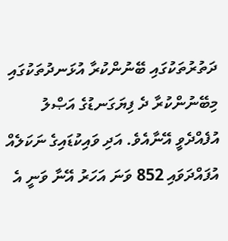ދަތުރުތަކުގައި ބޭނުންކުރާ އުޅަނދުތަކުގައި މިބޭނުންކުރާ ދެ ފިޔަގަނޑުގެ އަޞްލު އުފެއްދެވީ އޭނާއެވެ. އަދި ވައިކުޑައިގެ ނަކަލެއް އުފައްދަވައި 852 ވަނަ އަހަރު އޭނާ ވަނީ އެ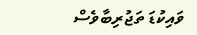ވައިކުޑަ ތަޖުރިބާވެސް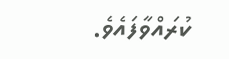ކުރައްވާފައެވެ.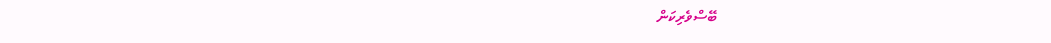ބޭސްވެރިކަން